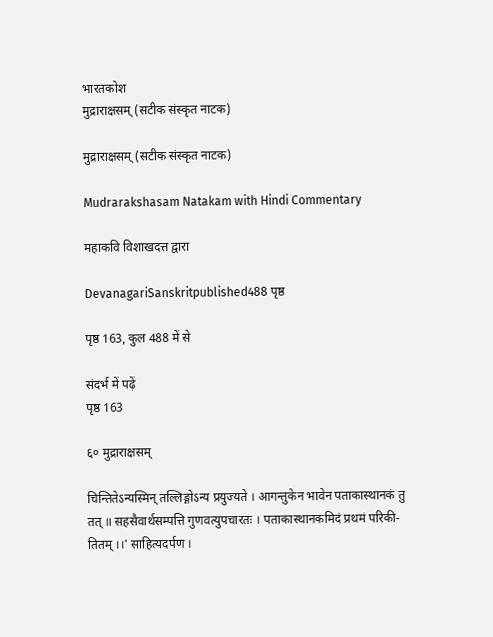भारतकोश
मुद्राराक्षसम् (सटीक संस्कृत नाटक)

मुद्राराक्षसम् (सटीक संस्कृत नाटक)

Mudrarakshasam Natakam with Hindi Commentary

महाकवि विशाखदत्त द्वारा

DevanagariSanskritpublished488 पृष्ठ

पृष्ठ 163, कुल 488 में से

संदर्भ में पढ़ें
पृष्ठ 163

६० मुद्राराक्षसम्

चिन्तितेऽन्यस्मिन् तल्लिङ्गोऽन्य प्रयुज्यते । आगन्तुकेन भावेन पताकास्थानकं तु
तत् ॥ सहसैवार्थसम्पत्ति गुणवत्युपचारतः । पताकास्थानकमिदं प्रथमं परिकी-
तितम् ।।' साहित्यदर्पण ।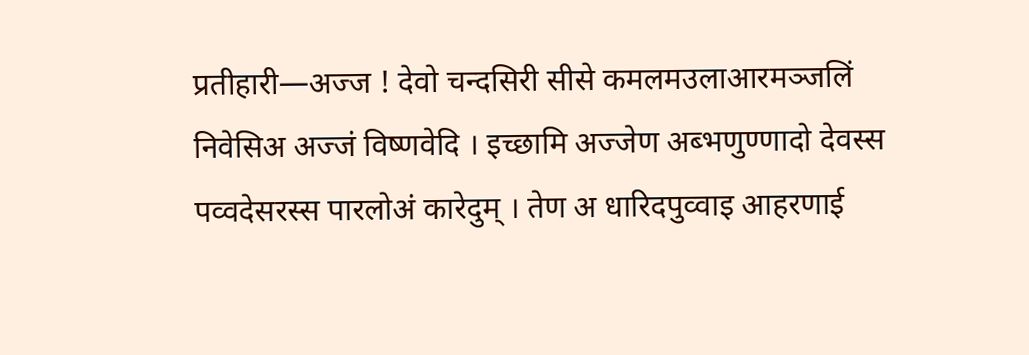प्रतीहारी—अज्ज ! देवो चन्दसिरी सीसे कमलमउलाआरमञ्जलिं निवेसिअ अज्जं विष्णवेदि । इच्छामि अज्जेण अब्भणुण्णादो देवस्स पव्वदेसरस्स पारलोअं कारेदुम् । तेण अ धारिदपुव्वाइ आहरणाई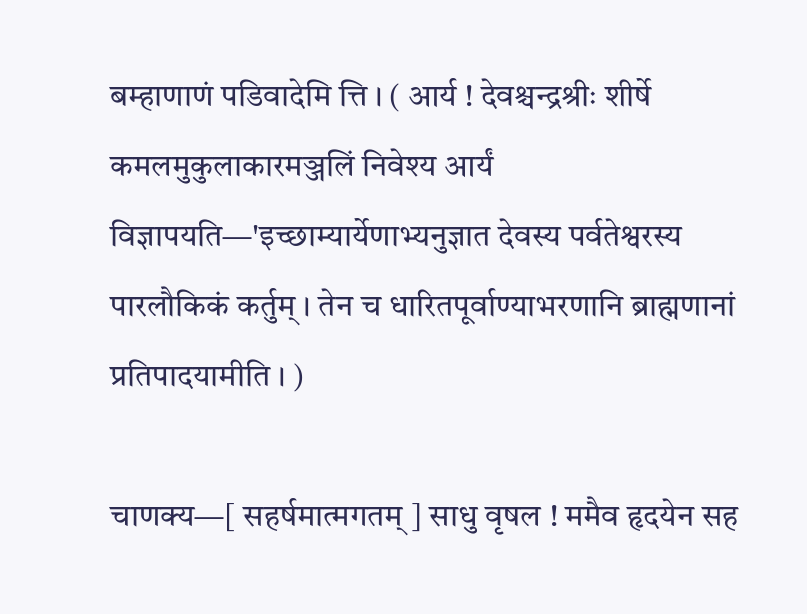बम्हाणाणं पडिवादेमि त्ति । ( आर्य ! देवश्चन्द्रश्रीः शीर्षे कमलमुकुलाकारमञ्जलिं निवेश्य आर्यं विज्ञापयति—'इच्छाम्यार्येणाभ्यनुज्ञात देवस्य पर्वतेश्वरस्य पारलौकिकं कर्तुम् । तेन च धारितपूर्वाण्याभरणानि ब्राह्मणानां प्रतिपादयामीति । )

चाणक्य—[ सहर्षमात्मगतम् ] साधु वृषल ! ममैव हृदयेन सह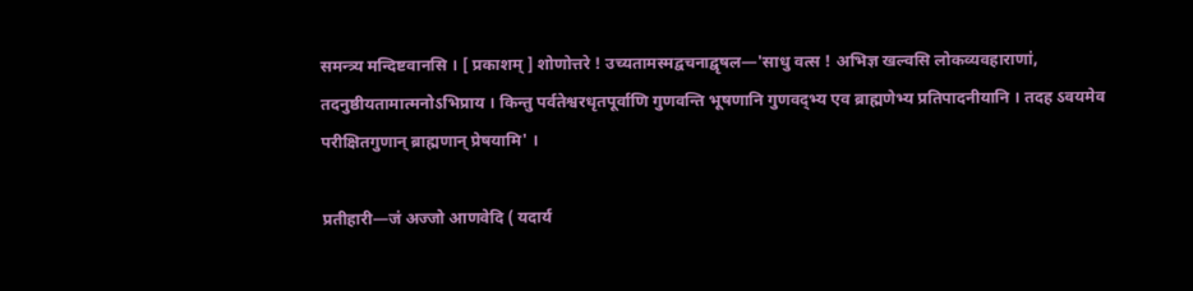समन्त्र्य मन्दिष्टवानसि । [ प्रकाशम् ] शोणोत्तरे ! उच्यतामस्मद्वचनाद्वृषल—'साधु वत्स ! अभिज्ञ खल्वसि लोकव्यवहाराणां, तदनुष्ठीयतामात्मनोऽभिप्राय । किन्तु पर्वतेश्वरधृतपूर्वाणि गुणवन्ति भूषणानि गुणवद्भ्य एव ब्राह्मणेभ्य प्रतिपादनीयानि । तदह ऽवयमेव परीक्षितगुणान् ब्राह्मणान् प्रेषयामि' ।

प्रतीहारी—जं अज्जो आणवेदि ( यदार्य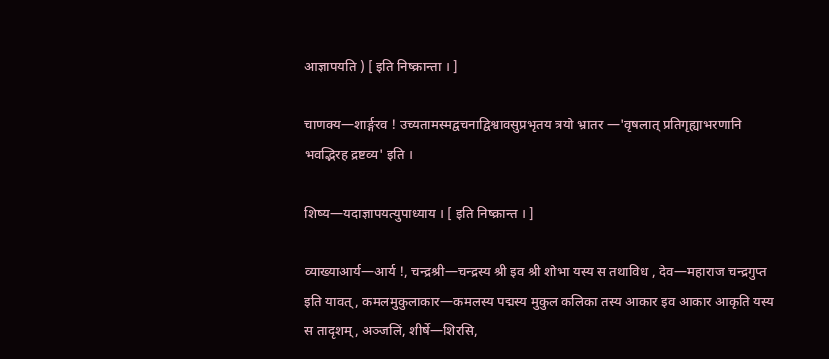आज्ञापयति ) [ इति निष्क्रान्ता । ]

चाणक्य—शार्ङ्गरव ! उच्यतामस्मद्वचनाद्विश्वावसुप्रभृतय त्रयो भ्रातर —'वृषलात् प्रतिगृह्याभरणानि भवद्भिरह द्रष्टव्य' इति ।

शिष्य—यदाज्ञापयत्युपाध्याय । [ इति निष्क्रान्त । ]

व्याख्याआर्य—आर्य !, चन्द्रश्री—चन्द्रस्य श्री इव श्री शोभा यस्य स तथाविध , देव—महाराज चन्द्रगुप्त इति यावत्, कमलमुकुलाकार—कमलस्य पद्मस्य मुकुल कलिका तस्य आकार इव आकार आकृति यस्य स तादृशम्, अञ्जलिं, शीर्षे—शिरसि,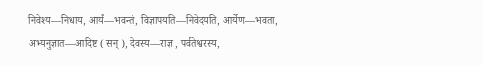निवेश्य—निधाय, आर्यं—भवन्तं, विज्ञापयति—निवेदयति, आर्येण—भवता, अभ्यनुज्ञात—आदिष्ट ( सन् ), देवस्य—राज्ञ , पर्वतेश्वरस्य,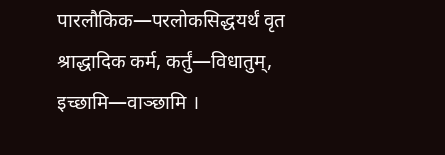पारलौकिक—परलोकसिद्धयर्थं वृत श्राद्धादिक कर्म, कर्तुं—विधातुम्, इच्छामि—वाञ्छामि ।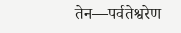तेन—पर्वतेश्वरेण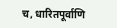च, धारितपूर्वाणि